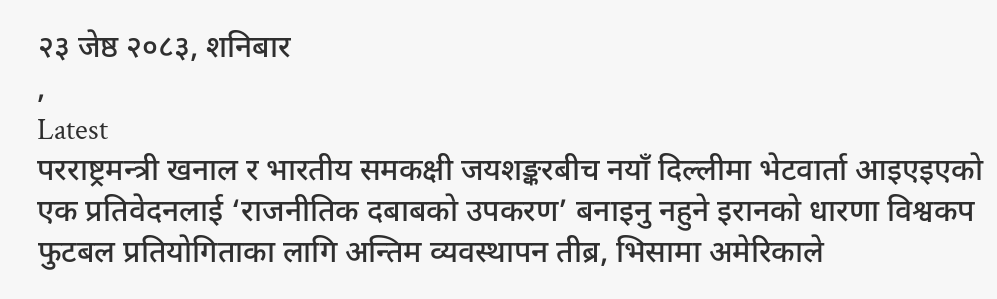२३ जेष्ठ २०८३, शनिबार
,
Latest
परराष्ट्रमन्त्री खनाल र भारतीय समकक्षी जयशङ्करबीच नयाँ दिल्लीमा भेटवार्ता आइएइएको एक प्रतिवेदनलाई ‘राजनीतिक दबाबको उपकरण’ बनाइनु नहुने इरानको धारणा विश्वकप फुटबल प्रतियोगिताका लागि अन्तिम व्यवस्थापन तीब्र, भिसामा अमेरिकाले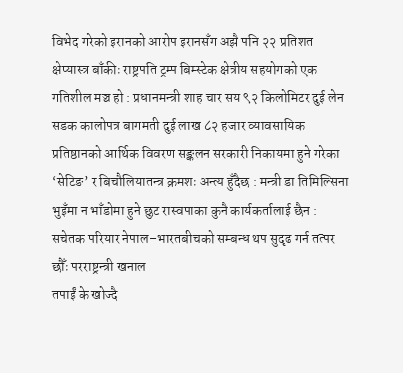विभेद गरेको इरानको आरोप इरानसँग अझै पनि २२ प्रतिशत क्षेप्यास्त्र बाँकीः राष्ट्रपति ट्रम्प बिम्स्टेक क्षेत्रीय सहयोगको एक गतिशील मञ्च हो : प्रधानमन्त्री शाह चार सय ९२ किलोमिटर दुई लेन सडक कालोपत्र बागमती दुई लाख ८२ हजार व्यावसायिक प्रतिष्ठानको आर्थिक विवरण सङ्कलन सरकारी निकायमा हुने गरेका ‘सेटिङ’ र बिचौलियातन्त्र क्रमशः अन्त्य हुँदैछ : मन्त्री डा तिमिल्सिना भुइँमा न भाँडोमा हुने छुट रास्वपाका कुनै कार्यकर्तालाई छैन : सचेतक परियार नेपाल–भारतबीचको सम्बन्ध थप सुदृढ गर्न तत्पर छौँः परराष्ट्रन्त्री खनाल
तपाईं के खोज्दै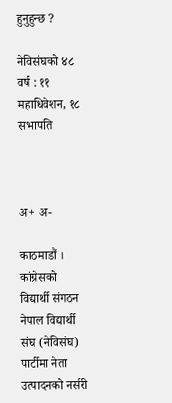हुनुहुन्छ ?

नेविसंघको ४८ वर्ष : ११ महाधिवेशन, १८ सभापति



अ+ अ-

काठमाडौं । कांग्रेसको विद्यार्थी संगठन नेपाल विद्यार्थी संघ (नेविसंघ) पार्टीमा नेता उत्पादनको नर्सरी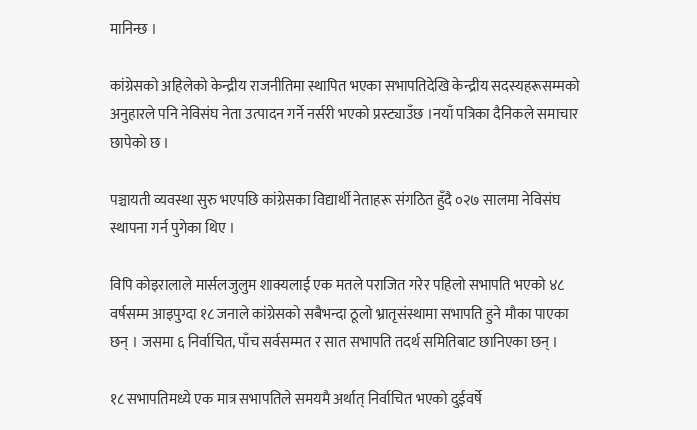मानिन्छ ।

कांग्रेसको अहिलेको केन्द्रीय राजनीतिमा स्थापित भएका सभापतिदेखि केन्द्रीय सदस्यहरूसम्मको अनुहारले पनि नेविसंघ नेता उत्पादन गर्ने नर्सरी भएको प्रस्ट्याउँछ ।नयाँ पत्रिका दैनिकले समाचार छापेको छ ।

पञ्चायती व्यवस्था सुरु भएपछि कांग्रेसका विद्यार्थी नेताहरू संगठित हुँदै ०२७ सालमा नेविसंघ स्थापना गर्न पुगेका थिए ।

विपि कोइरालाले मार्सलजुलुम शाक्यलाई एक मतले पराजित गरेर पहिलो सभापति भएको ४८ वर्षसम्म आइपुग्दा १८ जनाले कांग्रेसको सबैभन्दा ठूलो भ्रातृसंस्थामा सभापति हुने मौका पाएका छन् । जसमा ६ निर्वाचित, पाँच सर्वसम्मत र सात सभापति तदर्थ समितिबाट छानिएका छन् ।

१८ सभापतिमध्ये एक मात्र सभापतिले समयमै अर्थात् निर्वाचित भएको दुईवर्षे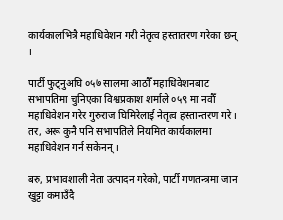कार्यकालभित्रै महाधिवेशन गरी नेतृत्व हस्तातरण गरेका छन् ।

पार्टी फुट्नुअघि ०५७ सालमा आठौँ महाधिवेशनबाट सभापतिमा चुनिएका विश्वप्रकाश शर्माले ०५९ मा नवौँ महाधिवेशन गरेर गुरुराज घिमिरेलाई नेतृत्व हस्तान्तरण गरे । तर, अरू कुनै पनि सभापतिले नियमित कार्यकालमा महाधिवेशन गर्न सकेनन् ।

बरु, प्रभावशाली नेता उत्पादन गरेको, पार्टी गणतन्त्रमा जान खुट्टा कमाउँदै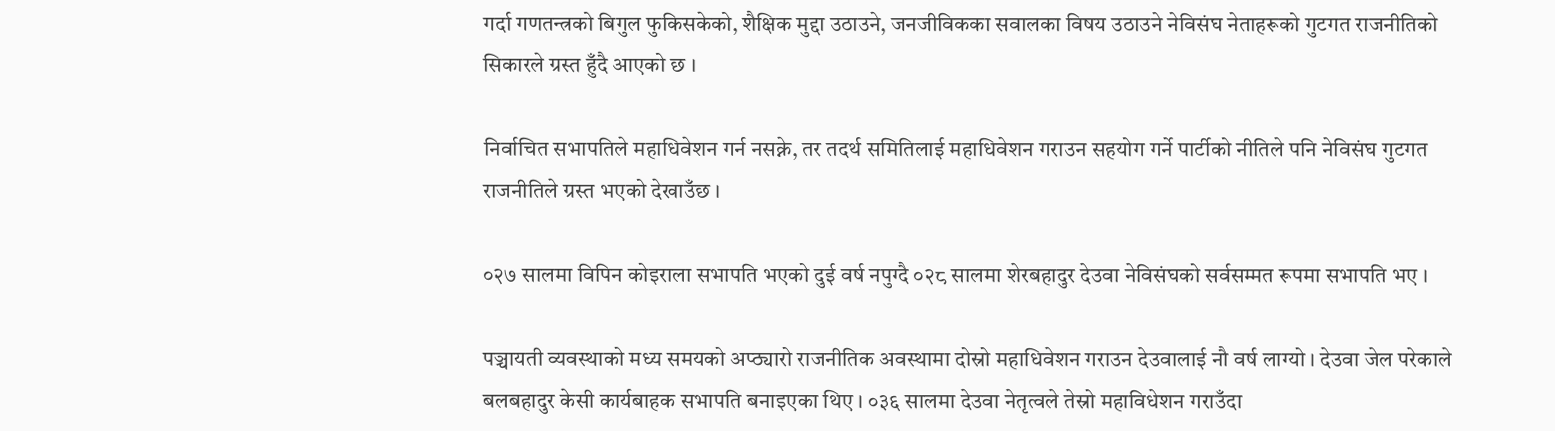गर्दा गणतन्त्रको बिगुल फुकिसकेको, शैक्षिक मुद्दा उठाउने, जनजीविकका सवालका विषय उठाउने नेविसंघ नेताहरूको गुटगत राजनीतिको सिकारले ग्रस्त हुँदै आएको छ ।

निर्वाचित सभापतिले महाधिवेशन गर्न नसक्ने, तर तदर्थ समितिलाई महाधिवेशन गराउन सहयोग गर्ने पार्टीको नीतिले पनि नेविसंघ गुटगत राजनीतिले ग्रस्त भएको देखाउँछ ।

०२७ सालमा विपिन कोइराला सभापति भएको दुई वर्ष नपुग्दै ०२८ सालमा शेरबहादुर देउवा नेविसंघको सर्वसम्मत रूपमा सभापति भए ।

पञ्चायती व्यवस्थाको मध्य समयको अप्ठ्यारो राजनीतिक अवस्थामा दोस्रो महाधिवेशन गराउन देउवालाई नौ वर्ष लाग्यो । देउवा जेल परेकाले बलबहादुर केसी कार्यबाहक सभापति बनाइएका थिए । ०३६ सालमा देउवा नेतृत्वले तेस्रो महाविधेशन गराउँदा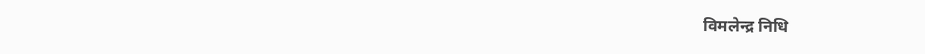विमलेन्द्र निधि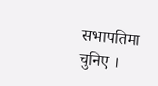सभापतिमा चुनिए ।